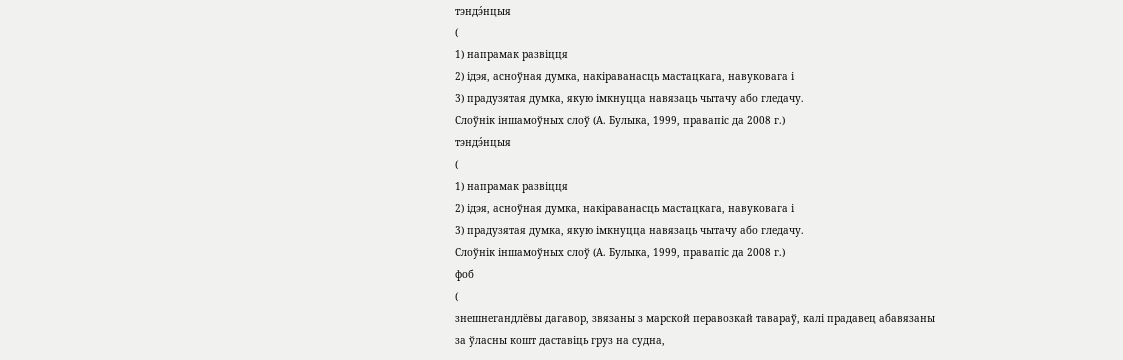тэндэ́нцыя
(
1) напрамак развіцця
2) ідэя, асноўная думка, накіраванасць мастацкага, навуковага і
3) прадузятая думка, якую імкнуцца навязаць чытачу або гледачу.
Слоўнік іншамоўных слоў (А. Булыка, 1999, правапіс да 2008 г.)
тэндэ́нцыя
(
1) напрамак развіцця
2) ідэя, асноўная думка, накіраванасць мастацкага, навуковага і
3) прадузятая думка, якую імкнуцца навязаць чытачу або гледачу.
Слоўнік іншамоўных слоў (А. Булыка, 1999, правапіс да 2008 г.)
фоб
(
знешнегандлёвы дагавор, звязаны з марской перавозкай тавараў, калі прадавец абавязаны за ўласны кошт даставіць груз на судна,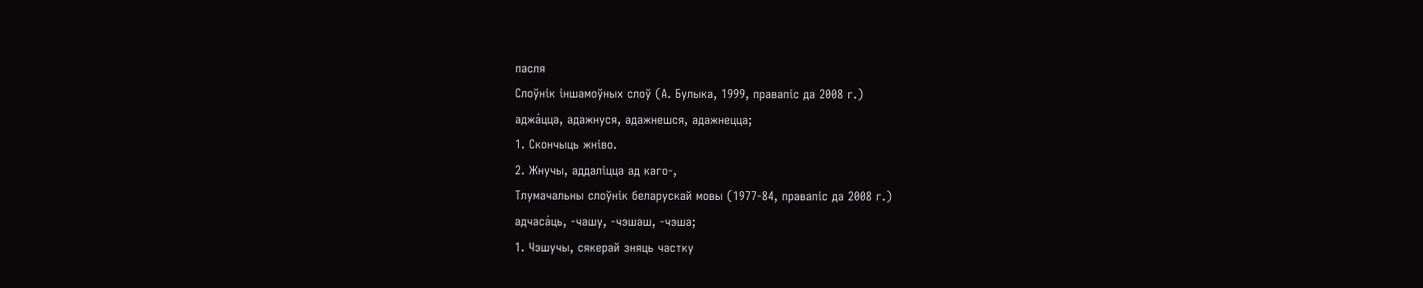пасля
Слоўнік іншамоўных слоў (А. Булыка, 1999, правапіс да 2008 г.)
аджа́цца, адажнуся, адажнешся, адажнецца;
1. Скончыць жніво.
2. Жнучы, аддаліцца ад каго‑,
Тлумачальны слоўнік беларускай мовы (1977-84, правапіс да 2008 г.)
адчаса́ць, ‑чашу, ‑чэшаш, ‑чэша;
1. Чэшучы, сякерай зняць частку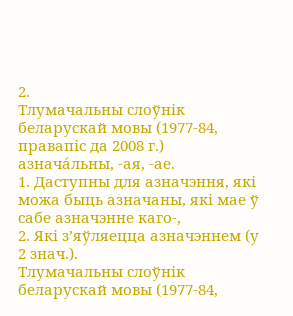2.
Тлумачальны слоўнік беларускай мовы (1977-84, правапіс да 2008 г.)
азнача́льны, ‑ая, ‑ае.
1. Даступны для азначэння, які можа быць азначаны, які мае ў сабе азначэнне каго‑,
2. Які з’яўляецца азначэннем (у 2 знач.).
Тлумачальны слоўнік беларускай мовы (1977-84,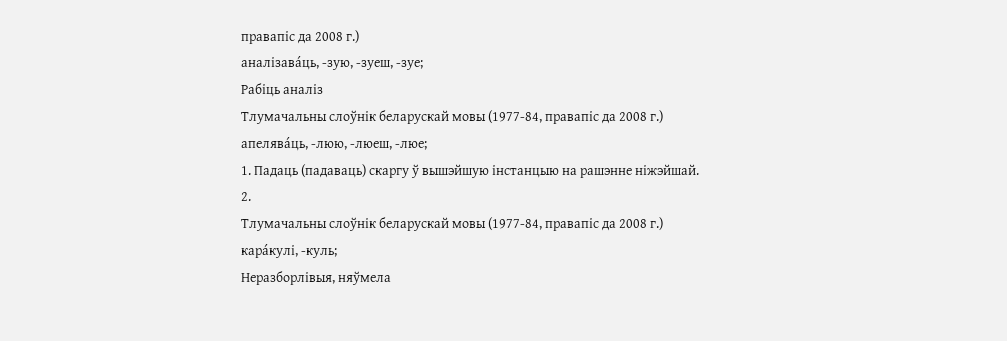правапіс да 2008 г.)
аналізава́ць, ‑зую, ‑зуеш, ‑зуе;
Рабіць аналіз
Тлумачальны слоўнік беларускай мовы (1977-84, правапіс да 2008 г.)
апелява́ць, ‑люю, ‑люеш, ‑люе;
1. Падаць (падаваць) скаргу ў вышэйшую інстанцыю на рашэнне ніжэйшай.
2.
Тлумачальны слоўнік беларускай мовы (1977-84, правапіс да 2008 г.)
кара́кулі, ‑куль;
Неразборлівыя, няўмела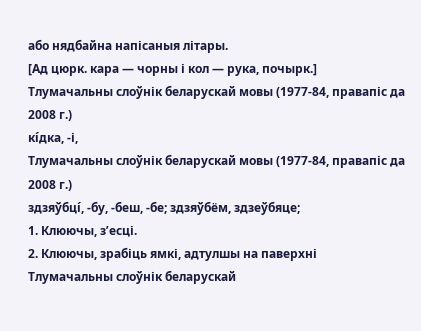або нядбайна напісаныя літары.
[Ад цюрк. кара — чорны і кол — рука, почырк.]
Тлумачальны слоўнік беларускай мовы (1977-84, правапіс да 2008 г.)
кі́дка, ‑і,
Тлумачальны слоўнік беларускай мовы (1977-84, правапіс да 2008 г.)
здзяўбці́, ‑бу, ‑беш, ‑бе; здзяўбём, здзеўбяце;
1. Клюючы, з’есці.
2. Клюючы, зрабіць ямкі, адтулшы на паверхні
Тлумачальны слоўнік беларускай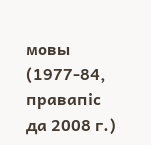мовы (1977-84, правапіс да 2008 г.)